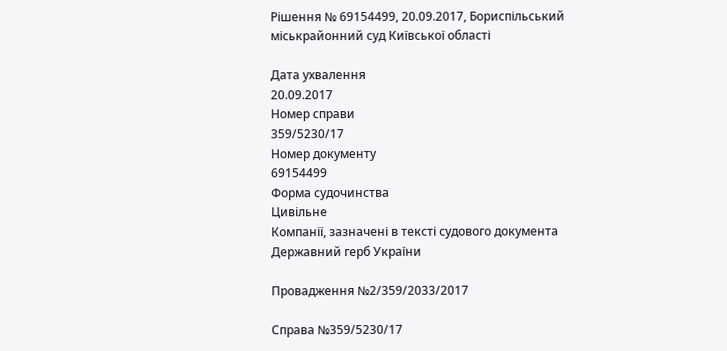Рішення № 69154499, 20.09.2017, Бориспільський міськрайонний суд Київської області

Дата ухвалення
20.09.2017
Номер справи
359/5230/17
Номер документу
69154499
Форма судочинства
Цивільне
Компанії, зазначені в тексті судового документа
Державний герб України

Провадження №2/359/2033/2017

Справа №359/5230/17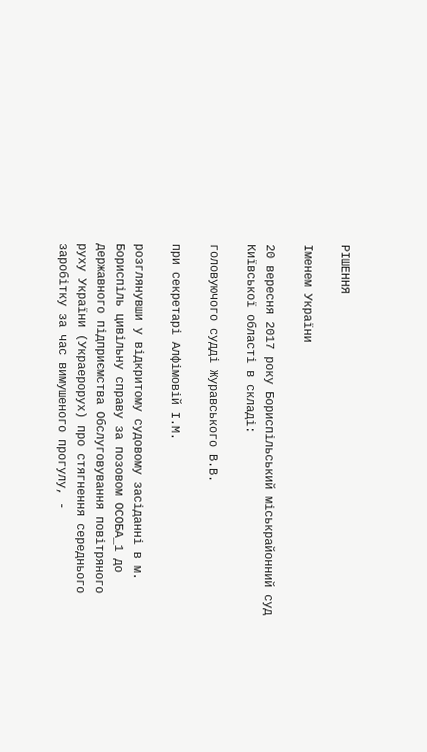РІШЕННЯ

Іменем України

20 вересня 2017 року Бориспільський міськрайонний суд Київської області в складі:

головуючого судді Журавського В.В.

при секретарі Алфімовій І.М.

розглянувши у відкритому судовому засіданні в м. Бориспіль цивільну справу за позовом ОСОБА_1 до державного підприємства Обслуговування повітряного руху України (Украерорух) про стягнення середнього заробітку за час вимушеного прогулу, -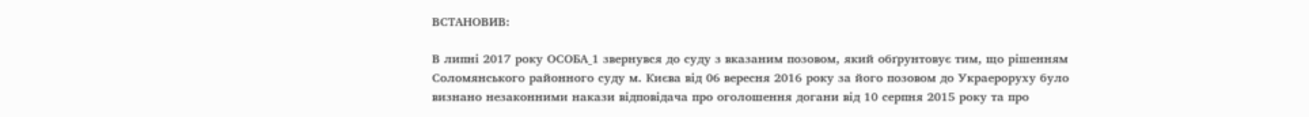ВСТАНОВИВ:

В липні 2017 року ОСОБА_1 звернувся до суду з вказаним позовом, який обґрунтовує тим, що рішенням Соломянського районного суду м. Києва від 06 вересня 2016 року за його позовом до Украероруху було визнано незаконними накази відповідача про оголошення догани від 10 серпня 2015 року та про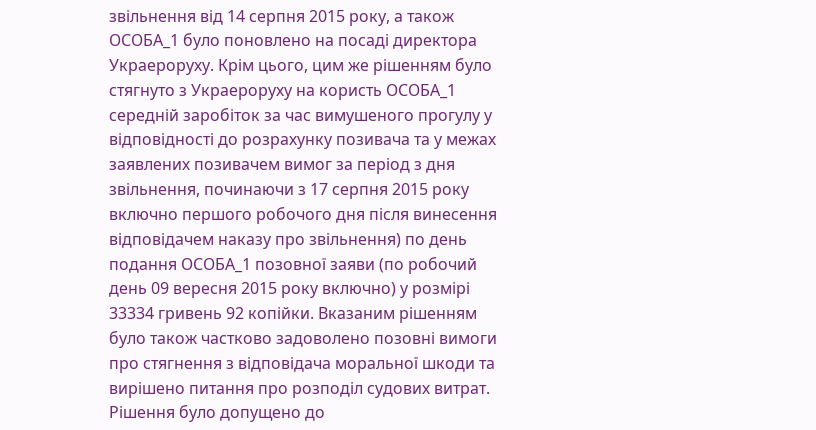звільнення від 14 серпня 2015 року, а також ОСОБА_1 було поновлено на посаді директора Украероруху. Крім цього, цим же рішенням було стягнуто з Украероруху на користь ОСОБА_1 середній заробіток за час вимушеного прогулу у відповідності до розрахунку позивача та у межах заявлених позивачем вимог за період з дня звільнення, починаючи з 17 серпня 2015 року включно першого робочого дня після винесення відповідачем наказу про звільнення) по день подання ОСОБА_1 позовної заяви (по робочий день 09 вересня 2015 року включно) у розмірі 33334 гривень 92 копійки. Вказаним рішенням було також частково задоволено позовні вимоги про стягнення з відповідача моральної шкоди та вирішено питання про розподіл судових витрат. Рішення було допущено до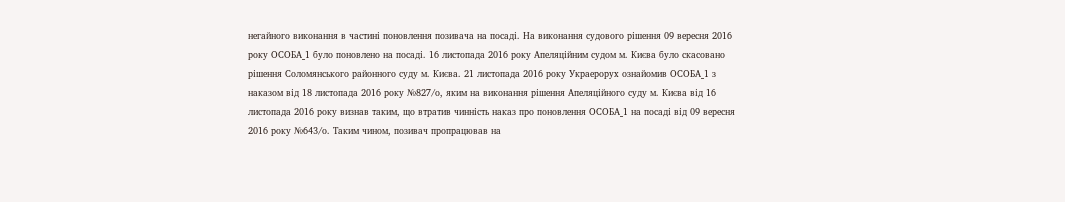негайного виконання в частині поновлення позивача на посаді. На виконання судового рішення 09 вересня 2016 року ОСОБА_1 було поновлено на посаді. 16 листопада 2016 року Апеляційним судом м. Києва було скасовано рішення Соломянського районного суду м. Києва. 21 листопада 2016 року Украерорух ознайомив ОСОБА_1 з наказом від 18 листопада 2016 року №827/о, яким на виконання рішення Апеляційного суду м. Києва від 16 листопада 2016 року визнав таким, що втратив чинність наказ про поновлення ОСОБА_1 на посаді від 09 вересня 2016 року №643/о. Таким чином, позивач пропрацював на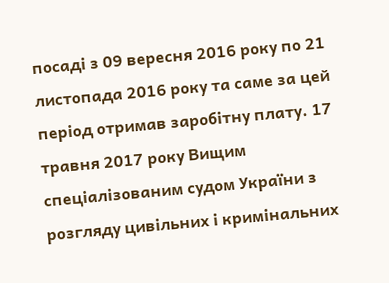посаді з 09 вересня 2016 року по 21 листопада 2016 року та саме за цей період отримав заробітну плату. 17 травня 2017 року Вищим спеціалізованим судом України з розгляду цивільних і кримінальних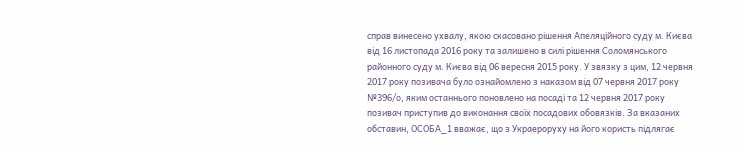справ винесено ухвалу, якою скасовано рішення Апеляційного суду м. Києва від 16 листопада 2016 року та залишено в силі рішення Соломянського районного суду м. Києва від 06 вересня 2015 року. У звязку з цим, 12 червня 2017 року позивача було ознайомлено з наказом від 07 червня 2017 року №396/о, яким останнього поновлено на посаді та 12 червня 2017 року позивач приступив до виконання своїх посадових обовязків. За вказаних обставин, ОСОБА_1 вважає, що з Украероруху на його користь підлягає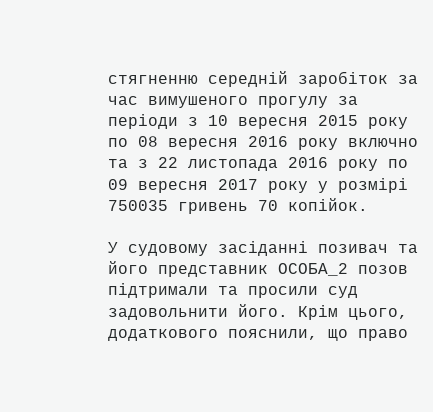стягненню середній заробіток за час вимушеного прогулу за періоди з 10 вересня 2015 року по 08 вересня 2016 року включно та з 22 листопада 2016 року по 09 вересня 2017 року у розмірі 750035 гривень 70 копійок.

У судовому засіданні позивач та його представник ОСОБА_2 позов підтримали та просили суд задовольнити його. Крім цього, додаткового пояснили, що право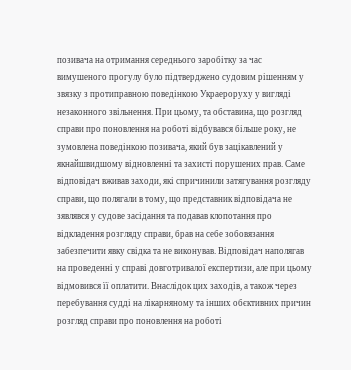позивача на отримання середнього заробітку за час вимушеного прогулу було підтверджено судовим рішенням у звязку з протиправною поведінкою Украероруху у вигляді незаконного звільнення. При цьому, та обставина, що розгляд справи про поновлення на роботі відбувався більше року, не зумовлена поведінкою позивача, який був зацікавлений у якнайшвидшому відновленні та захисті порушених прав. Саме відповідач вживав заходи, які спричинили затягування розгляду справи, що полягали в тому, що представник відповідача не зявлявся у судове засідання та подавав клопотання про відкладення розгляду справи, брав на себе зобовязання забезпечити явку свідка та не виконував. Відповідач наполягав на проведенні у справі довготривалої експертизи, але при цьому відмовився її оплатити. Внаслідок цих заходів, а також через перебування судді на лікарняному та інших обєктивних причин розгляд справи про поновлення на роботі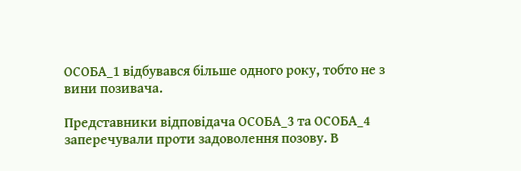ОСОБА_1 відбувався більше одного року, тобто не з вини позивача.

Представники відповідача ОСОБА_3 та ОСОБА_4 заперечували проти задоволення позову. В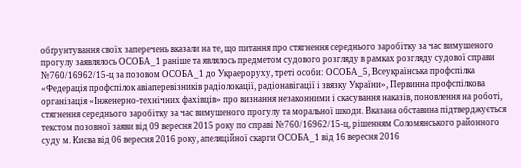обґрунтування своїх заперечень вказали на те, що питання про стягнення середнього заробітку за час вимушеного прогулу заявлялось ОСОБА_1 раніше та являлось предметом судового розгляду в рамках розгляду судової справи №760/16962/15-ц за позовом ОСОБА_1 до Украероруху, треті особи: ОСОБА_5, Всеукраїнська профспілка «Федерація профспілок авіаперевізників радіолокації, радіонавігації і звязку України», Первинна профспілкова організація «Інженерно-технічних фахівців» про визнання незаконними і скасування наказів, поновлення на роботі, стягнення середнього заробітку за час вимушеного прогулу та моральної шкоди. Вказана обставина підтверджується текстом позовної заяви від 09 вересня 2015 року по справі №760/16962/15-ц, рішенням Соломянського районного суду м. Києва від 06 вересня 2016 року, апеляційної скарги ОСОБА_1 від 16 вересня 2016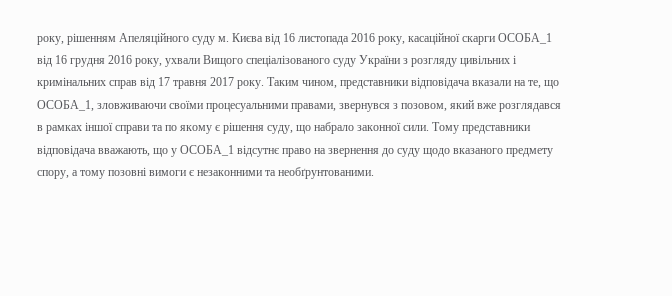року, рішенням Апеляційного суду м. Києва від 16 листопада 2016 року, касаційної скарги ОСОБА_1 від 16 грудня 2016 року, ухвали Вищого спеціалізованого суду України з розгляду цивільних і кримінальних справ від 17 травня 2017 року. Таким чином, представники відповідача вказали на те, що ОСОБА_1, зловживаючи своїми процесуальними правами, звернувся з позовом, який вже розглядався в рамках іншої справи та по якому є рішення суду, що набрало законної сили. Тому представники відповідача вважають, що у ОСОБА_1 відсутнє право на звернення до суду щодо вказаного предмету спору, а тому позовні вимоги є незаконними та необґрунтованими.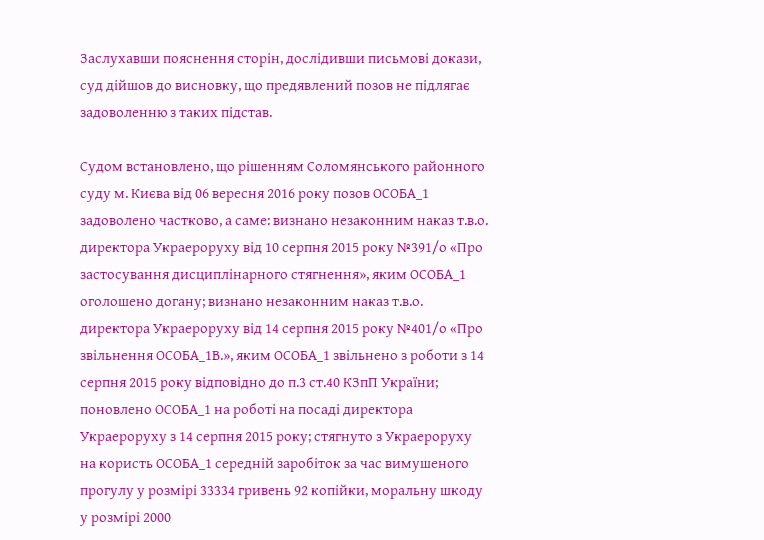Заслухавши пояснення сторін, дослідивши письмові докази, суд дійшов до висновку, що предявлений позов не підлягає задоволенню з таких підстав.

Судом встановлено, що рішенням Соломянського районного суду м. Києва від 06 вересня 2016 року позов ОСОБА_1 задоволено частково, а саме: визнано незаконним наказ т.в.о. директора Украероруху від 10 серпня 2015 року №391/о «Про застосування дисциплінарного стягнення», яким ОСОБА_1 оголошено догану; визнано незаконним наказ т.в.о. директора Украероруху від 14 серпня 2015 року №401/о «Про звільнення ОСОБА_1В.», яким ОСОБА_1 звільнено з роботи з 14 серпня 2015 року відповідно до п.3 ст.40 КЗпП України; поновлено ОСОБА_1 на роботі на посаді директора Украероруху з 14 серпня 2015 року; стягнуто з Украероруху на користь ОСОБА_1 середній заробіток за час вимушеного прогулу у розмірі 33334 гривень 92 копійки, моральну шкоду у розмірі 2000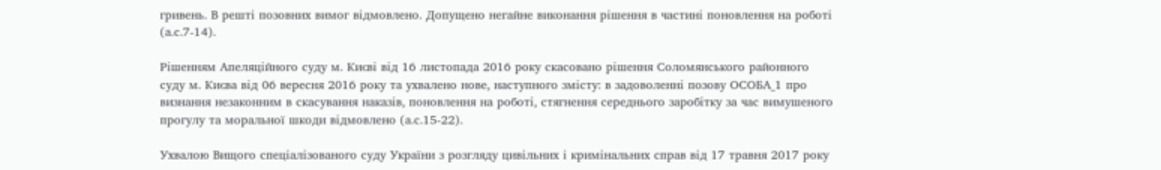гривень. В решті позовних вимог відмовлено. Допущено негайне виконання рішення в частині поновлення на роботі (а.с.7-14).

Рішенням Апеляційного суду м. Києві від 16 листопада 2016 року скасовано рішення Соломянського районного суду м. Києва від 06 вересня 2016 року та ухвалено нове, наступного змісту: в задоволенні позову ОСОБА_1 про визнання незаконним в скасування наказів, поновлення на роботі, стягнення середнього заробітку за час вимушеного прогулу та моральної шкоди відмовлено (а.с.15-22).

Ухвалою Вищого спеціалізованого суду України з розгляду цивільних і кримінальних справ від 17 травня 2017 року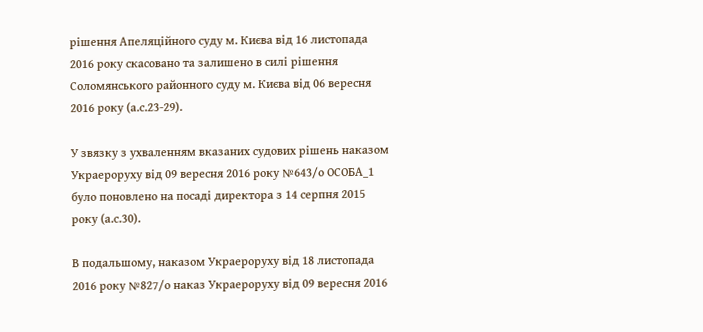рішення Апеляційного суду м. Києва від 16 листопада 2016 року скасовано та залишено в силі рішення Соломянського районного суду м. Києва від 06 вересня 2016 року (а.с.23-29).

У звязку з ухваленням вказаних судових рішень наказом Украероруху від 09 вересня 2016 року №643/о ОСОБА_1 було поновлено на посаді директора з 14 серпня 2015 року (а.с.30).

В подальшому, наказом Украероруху від 18 листопада 2016 року №827/о наказ Украероруху від 09 вересня 2016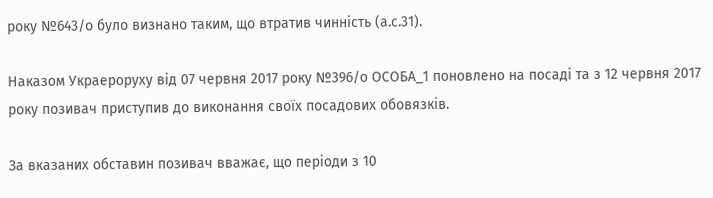року №643/о було визнано таким, що втратив чинність (а.с.31).

Наказом Украероруху від 07 червня 2017 року №396/о ОСОБА_1 поновлено на посаді та з 12 червня 2017 року позивач приступив до виконання своїх посадових обовязків.

За вказаних обставин позивач вважає, що періоди з 10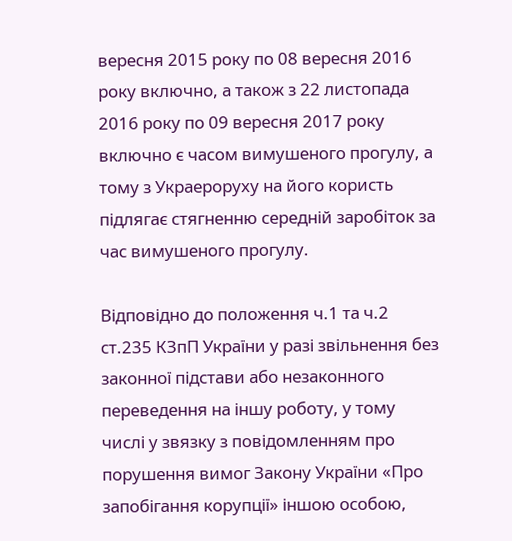вересня 2015 року по 08 вересня 2016 року включно, а також з 22 листопада 2016 року по 09 вересня 2017 року включно є часом вимушеного прогулу, а тому з Украероруху на його користь підлягає стягненню середній заробіток за час вимушеного прогулу.

Відповідно до положення ч.1 та ч.2 ст.235 КЗпП України у разі звільнення без законної підстави або незаконного переведення на іншу роботу, у тому числі у звязку з повідомленням про порушення вимог Закону України «Про запобігання корупції» іншою особою,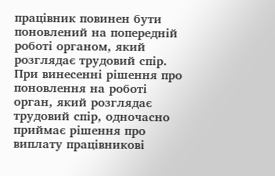працівник повинен бути поновлений на попередній роботі органом, який розглядає трудовий спір. При винесенні рішення про поновлення на роботі орган, який розглядає трудовий спір, одночасно приймає рішення про виплату працівникові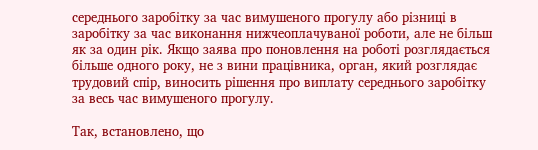середнього заробітку за час вимушеного прогулу або різниці в заробітку за час виконання нижчеоплачуваної роботи, але не більш як за один рік. Якщо заява про поновлення на роботі розглядається більше одного року, не з вини працівника, орган, який розглядає трудовий спір, виносить рішення про виплату середнього заробітку за весь час вимушеного прогулу.

Так, встановлено, що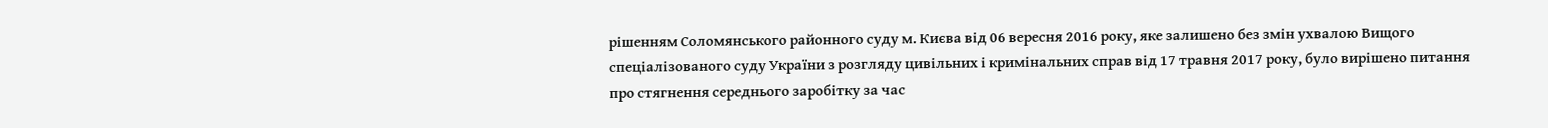рішенням Соломянського районного суду м. Києва від 06 вересня 2016 року, яке залишено без змін ухвалою Вищого спеціалізованого суду України з розгляду цивільних і кримінальних справ від 17 травня 2017 року, було вирішено питання про стягнення середнього заробітку за час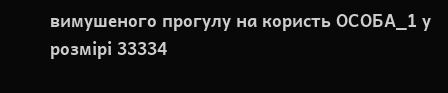вимушеного прогулу на користь ОСОБА_1 у розмірі 33334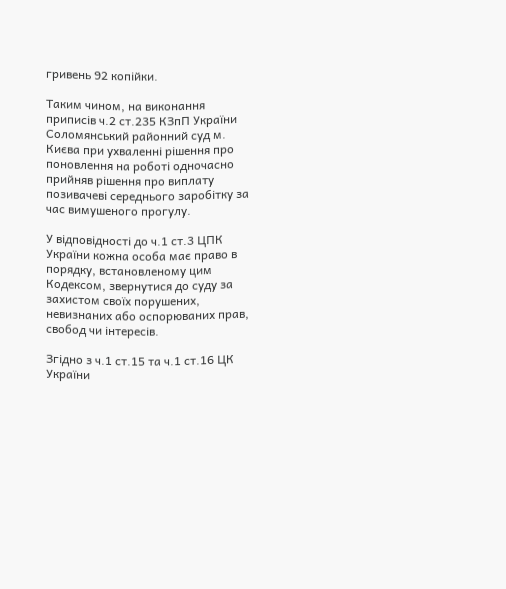гривень 92 копійки.

Таким чином, на виконання приписів ч.2 ст.235 КЗпП України Соломянський районний суд м. Києва при ухваленні рішення про поновлення на роботі одночасно прийняв рішення про виплату позивачеві середнього заробітку за час вимушеного прогулу.

У відповідності до ч.1 ст.3 ЦПК України кожна особа має право в порядку, встановленому цим Кодексом, звернутися до суду за захистом своїх порушених, невизнаних або оспорюваних прав, свобод чи інтересів.

Згідно з ч.1 ст.15 та ч.1 ст.16 ЦК України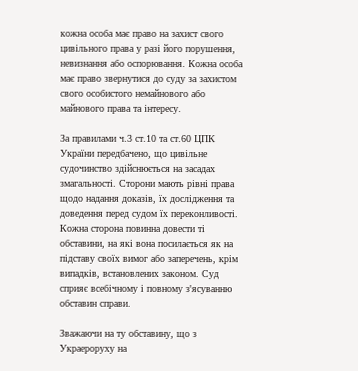кожна особа має право на захист свого цивільного права у разі його порушення, невизнання або оспорювання. Кожна особа має право звернутися до суду за захистом свого особистого немайнового або майнового права та інтересу.

За правилами ч.3 ст.10 та ст.60 ЦПК України передбачено, що цивільне судочинство здійснюється на засадах змагальності. Сторони мають рівні права щодо надання доказів, їх дослідження та доведення перед судом їх переконливості. Кожна сторона повинна довести ті обставини, на які вона посилається як на підставу своїх вимог або заперечень, крім випадків, встановлених законом. Суд сприяє всебічному і повному з'ясуванню обставин справи.

Зважаючи на ту обставину, що з Украероруху на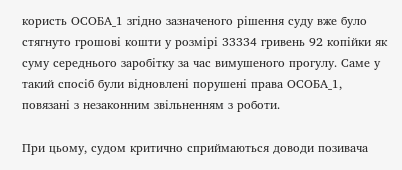користь ОСОБА_1 згідно зазначеного рішення суду вже було стягнуто грошові кошти у розмірі 33334 гривень 92 копійки як суму середнього заробітку за час вимушеного прогулу. Саме у такий спосіб були відновлені порушені права ОСОБА_1, повязані з незаконним звільненням з роботи.

При цьому, судом критично сприймаються доводи позивача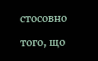стосовно того, що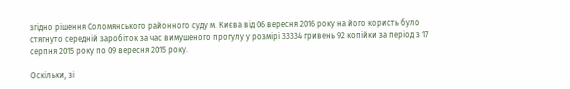згідно рішення Соломянського районного суду м. Києва від 06 вересня 2016 року на його користь було стягнуто середній заробіток за час вимушеного прогулу у розмірі 33334 гривень 92 копійки за період з 17 серпня 2015 року по 09 вересня 2015 року.

Оскільки, зі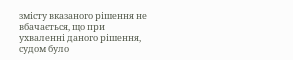змісту вказаного рішення не вбачається, що при ухваленні даного рішення, судом було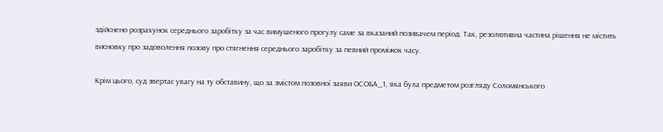здійснено розрахунок середнього заробітку за час вимушеного прогулу саме за вказаний позивачем період. Так, резолютивна частина рішення не містить висновку про задоволення позову про стягнення середнього заробітку за певний проміжок часу.

Крім цього, суд звертає увагу на ту обставину, що за змістом позовної заяви ОСОБА_1, яка була предметом розгляду Соломянського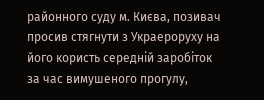районного суду м. Києва, позивач просив стягнути з Украероруху на його користь середній заробіток за час вимушеного прогулу,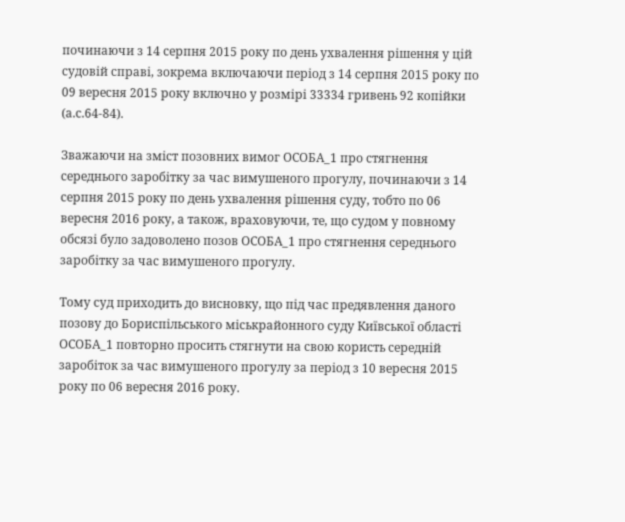починаючи з 14 серпня 2015 року по день ухвалення рішення у цій судовій справі, зокрема включаючи період з 14 серпня 2015 року по 09 вересня 2015 року включно у розмірі 33334 гривень 92 копійки (а.с.64-84).

Зважаючи на зміст позовних вимог ОСОБА_1 про стягнення середнього заробітку за час вимушеного прогулу, починаючи з 14 серпня 2015 року по день ухвалення рішення суду, тобто по 06 вересня 2016 року, а також, враховуючи, те, що судом у повному обсязі було задоволено позов ОСОБА_1 про стягнення середнього заробітку за час вимушеного прогулу.

Тому суд приходить до висновку, що під час предявлення даного позову до Бориспільського міськрайонного суду Київської області ОСОБА_1 повторно просить стягнути на свою користь середній заробіток за час вимушеного прогулу за період з 10 вересня 2015 року по 06 вересня 2016 року.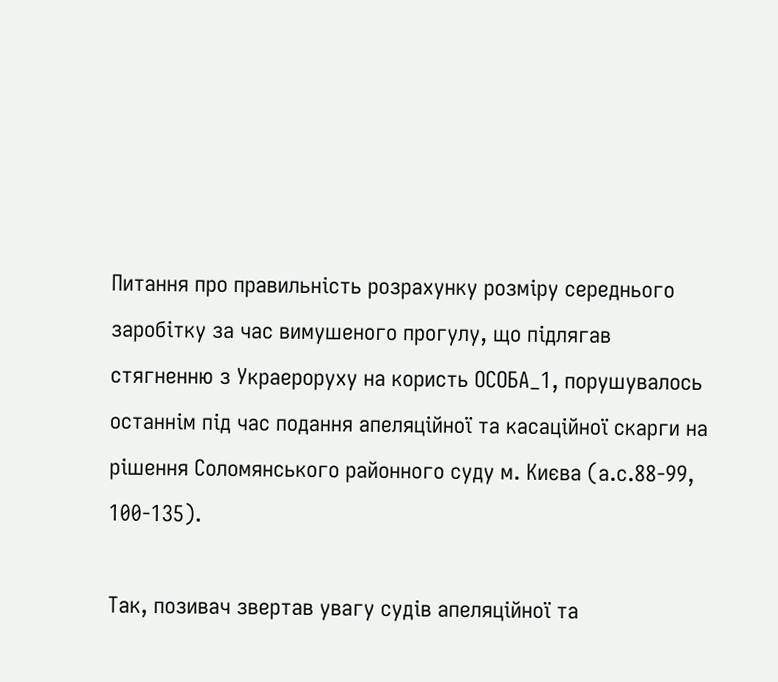Питання про правильність розрахунку розміру середнього заробітку за час вимушеного прогулу, що підлягав стягненню з Украероруху на користь ОСОБА_1, порушувалось останнім під час подання апеляційної та касаційної скарги на рішення Соломянського районного суду м. Києва (а.с.88-99, 100-135).

Так, позивач звертав увагу судів апеляційної та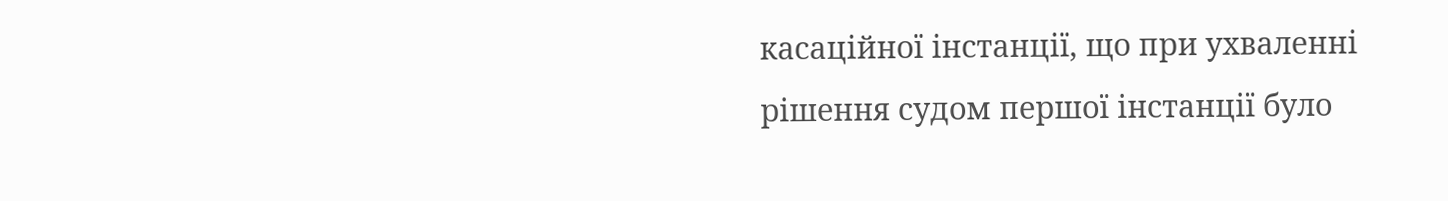касаційної інстанції, що при ухваленні рішення судом першої інстанції було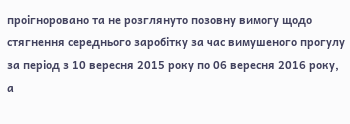проігноровано та не розглянуто позовну вимогу щодо стягнення середнього заробітку за час вимушеного прогулу за період з 10 вересня 2015 року по 06 вересня 2016 року, а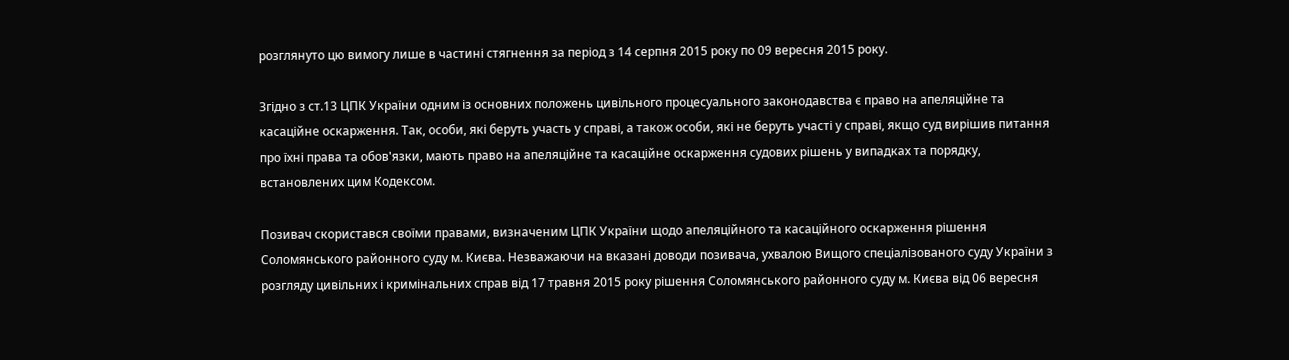розглянуто цю вимогу лише в частині стягнення за період з 14 серпня 2015 року по 09 вересня 2015 року.

Згідно з ст.13 ЦПК України одним із основних положень цивільного процесуального законодавства є право на апеляційне та касаційне оскарження. Так, особи, які беруть участь у справі, а також особи, які не беруть участі у справі, якщо суд вирішив питання про їхні права та обов'язки, мають право на апеляційне та касаційне оскарження судових рішень у випадках та порядку, встановлених цим Кодексом.

Позивач скористався своїми правами, визначеним ЦПК України щодо апеляційного та касаційного оскарження рішення Соломянського районного суду м. Києва. Незважаючи на вказані доводи позивача, ухвалою Вищого спеціалізованого суду України з розгляду цивільних і кримінальних справ від 17 травня 2015 року рішення Соломянського районного суду м. Києва від 06 вересня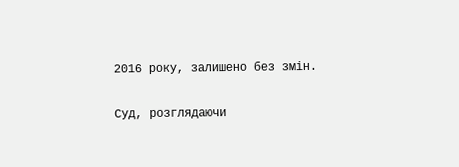2016 року, залишено без змін.

Суд, розглядаючи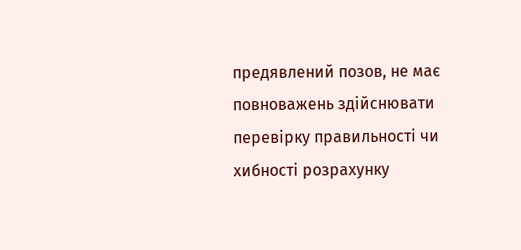предявлений позов, не має повноважень здійснювати перевірку правильності чи хибності розрахунку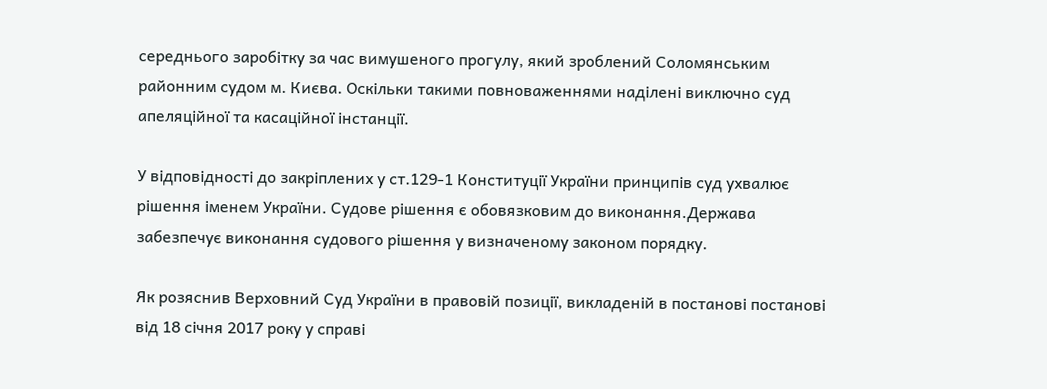середнього заробітку за час вимушеного прогулу, який зроблений Соломянським районним судом м. Києва. Оскільки такими повноваженнями наділені виключно суд апеляційної та касаційної інстанції.

У відповідності до закріплених у ст.129-1 Конституції України принципів суд ухвалює рішення іменем України. Судове рішення є обовязковим до виконання.Держава забезпечує виконання судового рішення у визначеному законом порядку.

Як розяснив Верховний Суд України в правовій позиції, викладеній в постанові постанові від 18 січня 2017 року у справі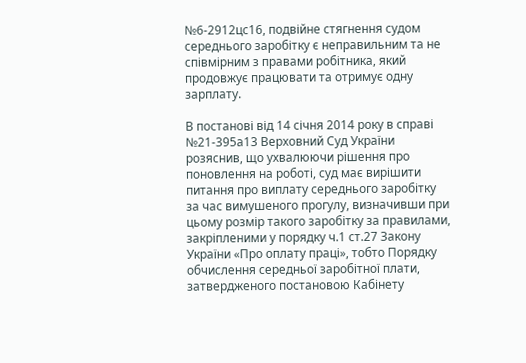№6-2912цс16, подвійне стягнення судом середнього заробітку є неправильним та не співмірним з правами робітника, який продовжує працювати та отримує одну зарплату.

В постанові від 14 січня 2014 року в справі №21-395а13 Верховний Суд України розяснив, що ухвалюючи рішення про поновлення на роботі, суд має вирішити питання про виплату середнього заробітку за час вимушеного прогулу, визначивши при цьому розмір такого заробітку за правилами, закріпленими у порядку ч.1 ст.27 Закону України «Про оплату праці», тобто Порядку обчислення середньої заробітної плати, затвердженого постановою Кабінету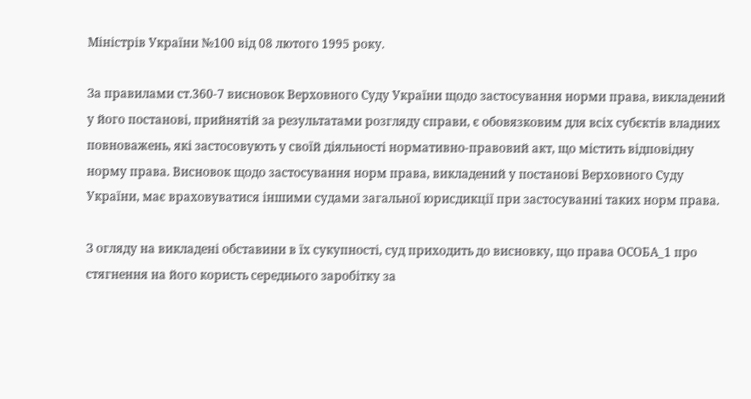Міністрів України №100 від 08 лютого 1995 року.

За правилами ст.360-7 висновок Верховного Суду України щодо застосування норми права, викладений у його постанові, прийнятій за результатами розгляду справи, є обовязковим для всіх субєктів владних повноважень, які застосовують у своїй діяльності нормативно-правовий акт, що містить відповідну норму права. Висновок щодо застосування норм права, викладений у постанові Верховного Суду України, має враховуватися іншими судами загальної юрисдикції при застосуванні таких норм права.

З огляду на викладені обставини в їх сукупності, суд приходить до висновку, що права ОСОБА_1 про стягнення на його користь середнього заробітку за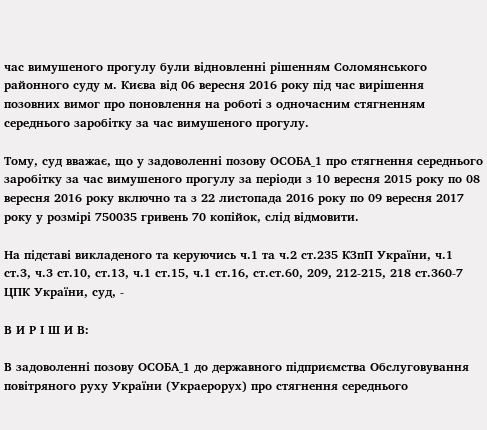час вимушеного прогулу були відновленні рішенням Соломянського районного суду м. Києва від 06 вересня 2016 року під час вирішення позовних вимог про поновлення на роботі з одночасним стягненням середнього заробітку за час вимушеного прогулу.

Тому, суд вважає, що у задоволенні позову ОСОБА_1 про стягнення середнього заробітку за час вимушеного прогулу за періоди з 10 вересня 2015 року по 08 вересня 2016 року включно та з 22 листопада 2016 року по 09 вересня 2017 року у розмірі 750035 гривень 70 копійок, слід відмовити.

На підставі викладеного та керуючись ч.1 та ч.2 ст.235 КЗпП України, ч.1 ст.3, ч.3 ст.10, ст.13, ч.1 ст.15, ч.1 ст.16, ст.ст.60, 209, 212-215, 218 ст.360-7 ЦПК України, суд, -

В И Р І Ш И В:

В задоволенні позову ОСОБА_1 до державного підприємства Обслуговування повітряного руху України (Украерорух) про стягнення середнього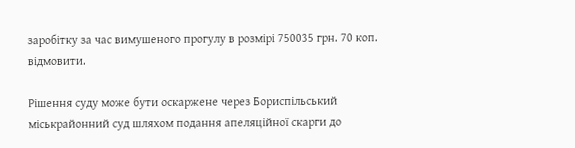заробітку за час вимушеного прогулу в розмірі 750035 грн. 70 коп. відмовити.

Рішення суду може бути оскаржене через Бориспільський міськрайонний суд шляхом подання апеляційної скарги до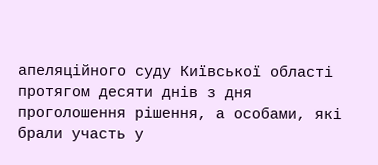апеляційного суду Київської області протягом десяти днів з дня проголошення рішення, а особами, які брали участь у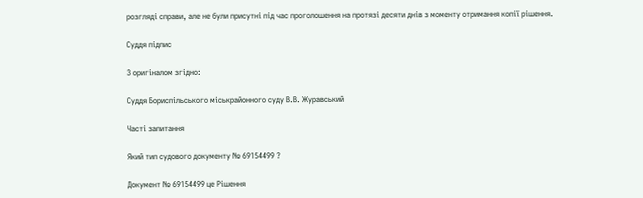розгляді справи, але не були присутні під час проголошення на протязі десяти днів з моменту отримання копії рішення.

Суддя підпис

З оригіналом згідно:

Суддя Бориспільського міськрайонного суду В.В. Журавський

Часті запитання

Який тип судового документу № 69154499 ?

Документ № 69154499 це Рішення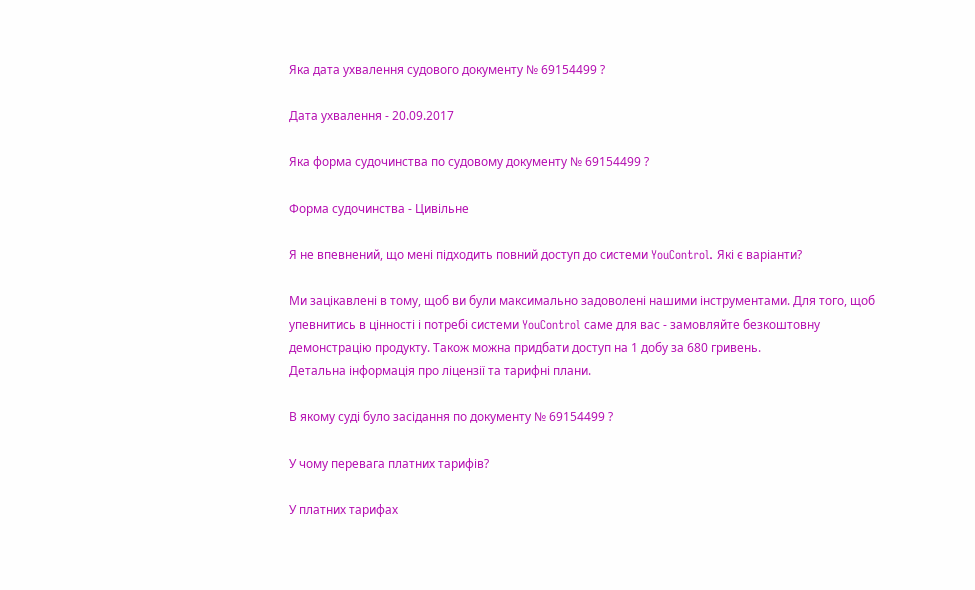Яка дата ухвалення судового документу № 69154499 ?

Дата ухвалення - 20.09.2017

Яка форма судочинства по судовому документу № 69154499 ?

Форма судочинства - Цивільне

Я не впевнений, що мені підходить повний доступ до системи YouControl. Які є варіанти?

Ми зацікавлені в тому, щоб ви були максимально задоволені нашими інструментами. Для того, щоб упевнитись в цінності і потребі системи YouControl саме для вас - замовляйте безкоштовну демонстрацію продукту. Також можна придбати доступ на 1 добу за 680 гривень.
Детальна інформація про ліцензії та тарифні плани.

В якому cуді було засідання по документу № 69154499 ?

У чому перевага платних тарифів?

У платних тарифах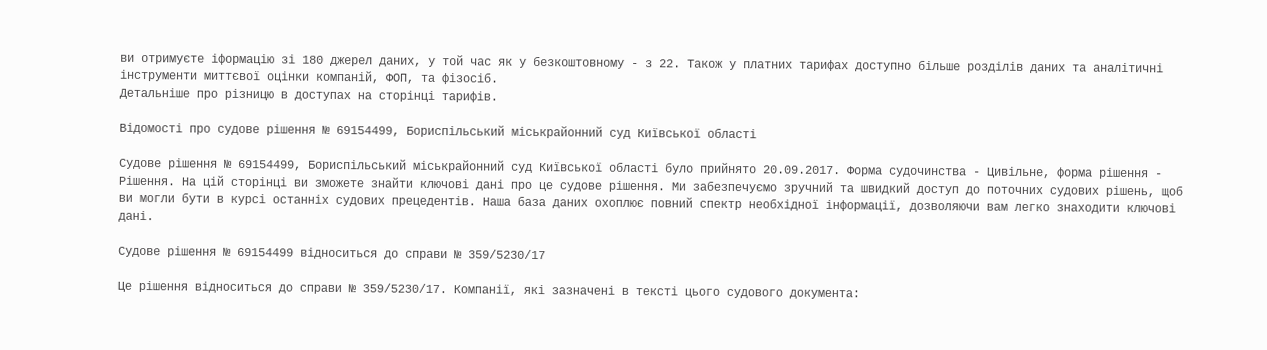ви отримуєте іформацію зі 180 джерел даних, у той час як у безкоштовному - з 22. Також у платних тарифах доступно більше розділів даних та аналітичні інструменти миттєвої оцінки компаній, ФОП, та фізосіб.
Детальніше про різницю в доступах на сторінці тарифів.

Відомості про судове рішення № 69154499, Бориспільський міськрайонний суд Київської області

Судове рішення № 69154499, Бориспільський міськрайонний суд Київської області було прийнято 20.09.2017. Форма судочинства - Цивільне, форма рішення - Рішення. На цій сторінці ви зможете знайти ключові дані про це судове рішення. Ми забезпечуємо зручний та швидкий доступ до поточних судових рішень, щоб ви могли бути в курсі останніх судових прецедентів. Наша база даних охоплює повний спектр необхідної інформації, дозволяючи вам легко знаходити ключові дані.

Судове рішення № 69154499 відноситься до справи № 359/5230/17

Це рішення відноситься до справи № 359/5230/17. Компанії, які зазначені в тексті цього судового документа: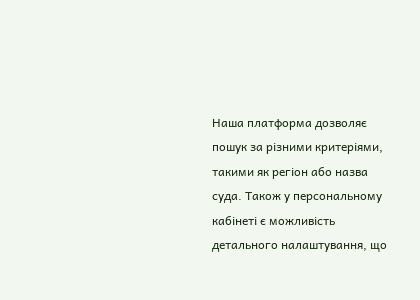Наша платформа дозволяє пошук за різними критеріями, такими як регіон або назва суда. Також у персональному кабінеті є можливість детального налаштування, що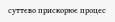суттєво прискорює процес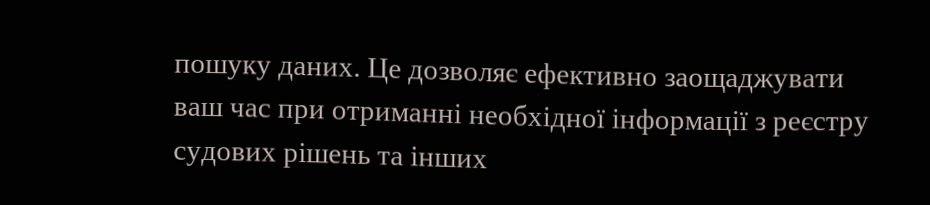пошуку даних. Це дозволяє ефективно заощаджувати ваш час при отриманні необхідної інформації з реєстру судових рішень та інших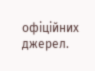офіційних джерел.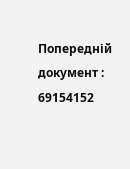Попередній документ : 69154152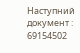Наступний документ : 69154502